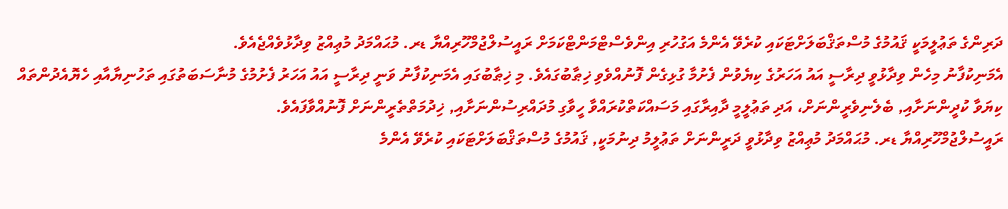ދަރިންގެ ތަޢުލީމަކީ ޤައުމުގެ މުސްތަޤްބަލަށްޓަކައި ކުރެވޭ އެންމެ އަގުހުރި އިންވެސްޓްމަންޓްކަމަށް ރައީސުލްޖުމްހޫރިއްޔާ ޑރ. މުޙައްމަދު މުޢިއްޒު ވިދާޅުވެއްޖެއެވެ.
އެމަނިކުފާނު މިހެން ވިދާޅުވީ ދިރާސީ އައު އަހަރުގެ ކިޔެވުން ފެށުމާ ގުޅިގެން ފޮނުއްވެވި ޚިޠާބުގައެވެ. މި ޚިޠާބުގައި އެމަނިކުފާނު ވަނީ ދިރާސީ އައު އަހަރު ފެށުމުގެ މުނާސަބަތުގައި ތަހުނިޔާއާއި ހެޔޮއެދުންތައް ކިޔަވާ ކުދީންނަށާއި, ބެލެނިވެރީންނަށް، އަދި ތަޢުލީމީ ދާއިރާގައި މަސައްކަތްކުރައްވާ ހީވާގި މުދައްރިސުންނަށާއި, ޚިދުމަތްތެރީންނަށް ފޮނުއްވާފައެވެ.
ރައީސުލްޖުމްހޫރިއްޔާ ޑރ. މުޙައްމަދު މުޢިއްޒު ވިދާޅުވީ ދަރީންނަށް ތަޢުލީމު ދިނުމަކީ, ޤައުމުގެ މުސްތަޤްބަލަށްޓަކައި ކުރެވޭ އެންމެ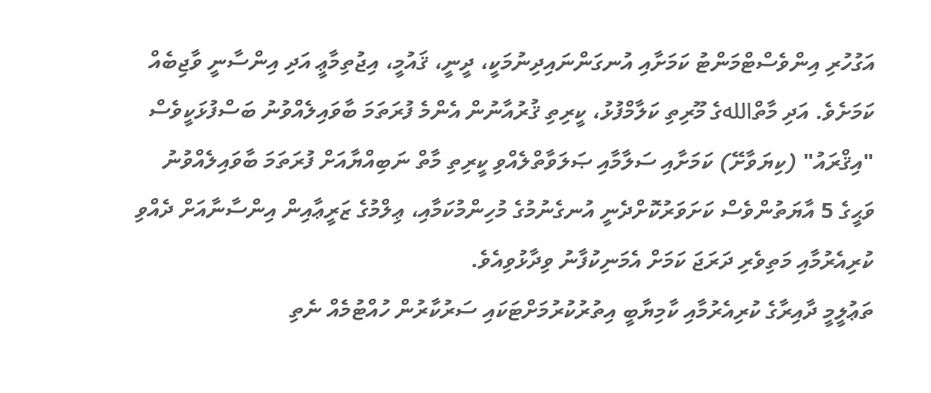އަގުހުރި އިންވެސްޓްމަންޓު ކަމަށާއި އުނގަންނައިދިނުމަކީ، ދީނީ، ޤައުމީ، އިޖުތިމާޢީ އަދި އިންސާނީ ވާޖިބެއް ކަމަށެވެ. އަދި މާތްاللهގެ މޫރިތި ކަލާމްފުޅު، ކީރިތި ޤުރުއާނުން އެންމެ ފުރަތަމަ ބާވައިލެއްވުނު ބަސްފުޅަކީވެސް "އިޤްރައު" (ކިޔަވާށޭ) ކަމަށާއި ސަލާމާއި ޞަލަވާތްލެއްވި ކީރިތި މާތް ނަބިއްޔާއަށް ފުރަތަމަ ބާވައިލެއްވުނު ވަޙީގެ 5 އާޔަތުންވެސް ކަށަވަރުކޮށްދެނީ އުނގެނުމުގެ މުހިންމުކަމާއި، ޢިލްމުގެ ޒަރީޢާއިން އިންސާނާއަށް ދެއްވި ކުރިއެރުމާއި މަތިވެރި ދަރަޖަ ކަމަށް އެމަނިކުފާނު ވިދާޅުވިއެވެ.
ތަޢުލީމީ ދާއިރާގެ ކުރިއެރުމާއި ކާމިޔާބީ އިތުރުކުރުމަށްޓަކައި ސަރުކާރުން ހުއްޓުމެއް ނެތި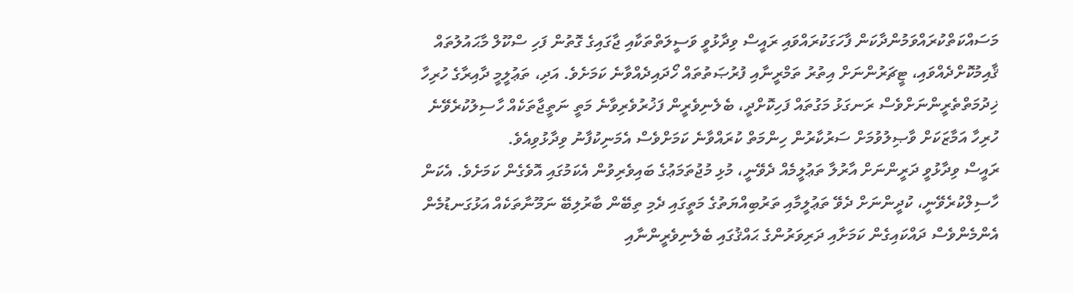މަސައްކަތްކުރައްވަމުންދާކަން ފާހަގަކުރައްވައި ރައީސް ވިދާޅުވީ ވަސީލަތްތަކާއި ޖާގައިގެ ގޮތުން ފަހި ސްކޫލް މާޙައުލުތައް ޤާއިމުކޮށްދެއްވައި، ޓީޗަރުންނަށް އިތުރު ތަމްރީނާއި ފުރުޞަތުތައް ހޯދައިދެއްވާނެ ކަމަށެވެ. އަދި، ތަޢުލީމީ ދާއިރާގެ ހުރިހާ ޚިދުމަތްތެރީންނަށްވެސް ރަނގަޅު މަގުތައް ފަހިކޮށްދީ، ބެލެނިވެރީން ފަޚުރުވެރިވާނެ މަތީ ނަތީޖާތަކެއް ހާސިލުކުރެވޭނެ ހުރިހާ އަމާޒަކަށް ވާޞިލުވުމަށް ސަރުކާރުން ހިންމަތް ކުރައްވާނެ ކަމަށްވެސް އެމަނިކުފާނު ވިދާޅުވިއެވެ.
ރައީސް ވިދާޅުވީ ދަރީންނަށް އާރުލާ ތަޢުލީމެއް ދެވޭނީ، މުޅި މުޖުތަމަޢުގެ ބައިވެރިވުން އެކަމުގައި އޮވެގެން ކަމަށެވެ. އެކަން ހާސިލްކުރެވޭނީ، ކުދީންނަށް ދެވޭ ތަޢުލީމާއި ތަރުބިއްޔަތުގެ މަތީގައި ދެމި ތިބޭން ބާރުލިބޭ ނަމޫނާތަކެއް އަޅުގަނޑުމެން އެންމެންވެސް ދައްކައިގެން ކަމަށާއި ދަރިވަރުންގެ ޙައްޤުގައި ބެލެނިވެރީންނާއި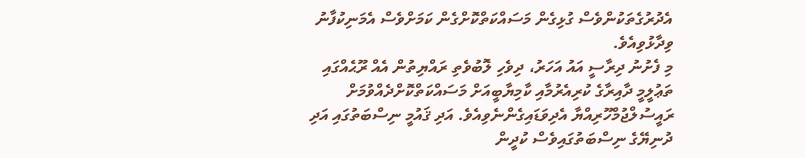އެދުރުގެތަކުންވެސް ގުޅިގެން މަސައްކަތްކޮށްގެން ކަމަށްވެސް އެމަނިކުފާނު ވިދާޅުވިއެވެ.
މި ފެށުނު ދިރާސީ އައު އަހަރު، ދިވެހި ލޮބުވެތި ރައްޔިތުން އެއް ރޫޙެއްގައި ތަޢުލީމީ ދާއިރާގެ ކުރިއެރުމާއި ކާމިޔާބީއަށް މަސައްކަތްކޮށްދެއްވުމަށް ރައީސުލްޖުމްހޫރިއްޔާ އެދިވަޑައިގެންނެވިއެވެ. އަދި ޤައުމީ ނިސްބަތުގައި އަދި ދުނިޔޭގެ ނިސްބަތުގައިވެސް ކުދީން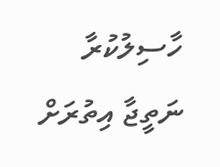ހާސިލުކުރާ ނަތީޖާ އިތުރަށް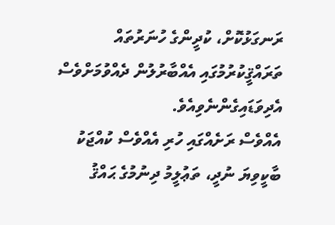ރަނގަޅުކޮށް، ކުދީންގެ ހުނަރުތައް ތަރައްޤީކުރުމުގައި އެއްބާރުލުން ދެއްވުމަށްވެސް އެދިވަޑައިގެންނެވިއެވެ.
އެއްވެސް ރަށެއްގައި ހުރި އެއްވެސް ކުއްޖަކު ބާކީވިޔަ ނުދީ، ތަޢުލީމު ދިނުމުގެ ޙައްޤު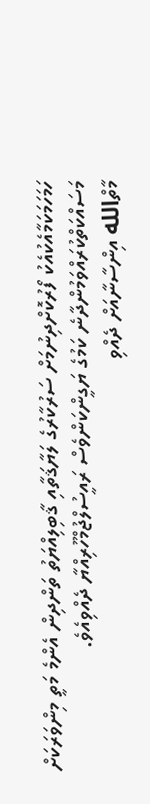ހަމަހަމަކަމާއެކުއެކު ފޯރުކޮށްދިނުމަށް ސަރުކާރުގެ ލަޔާޤަތާއި ޤާބިލިއްޔަތު ތަންދިން އެންމެ މަތީ މިންވަރަކަށް މަސައްކަތްކުރައްވަމުންދާނެ ކަމުގެ ޔަގީންކަންވެސް ރައީސުލްޖުމްހޫރިއްޔާ ދެއްވިއެވެ.
މާތްالله އިންސާނާއަށް ދެއްވި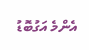އެންމެ އަގުބޮޑު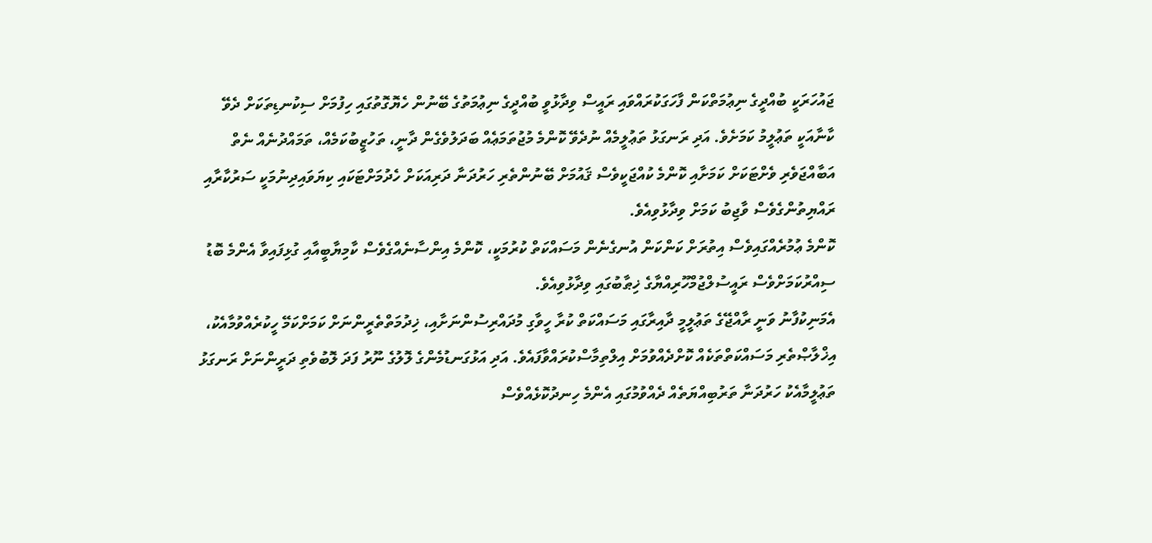ޖައުހަރަކީ ބުއްދީގެ ނިޢުމަތްކަން ފާހަގަކުރައްވައި ރައީސް ވިދާޅުވީ ބުއްދީގެ ނިޢުމަތުގެ ބޭނުން ހެޔޮގޮތުގައި ހިފުމަށް ސިކުނޑިތަކަށް ދެވޭ ކާނާއަކީ ތަޢުލީމު ކަމަށެވެ. އަދި ރަނގަޅު ތަޢުލީމެއް ނުދެވޭ ކޮންމެ މުޖުތަމަޢެއް ބަދަލުވެގެން ދާނީ، ތަހުޒީބުކަމެއް، ތަމައްދުނެއް ނެތް އަބާއްޖަވެރި ވެށްޓަކަށް ކަމަށާއި ކޮންމެ ކުއްޖަކީވެސް ޤައުމަށް ބޭނުންތެރި ހަރުދަނާ ދަރިއަކަށް ހެދުމަށްޓަކައި ކިޔަވައިދިނުމަކީ ސަރުކާރާއި ރައްޔިތުންގެވެސް ވާޖިބު ކަމަށް ވިދާޅުވިއެވެ.
ކޮންމެ ޢުމުރެއްގައިވެސް އިތުރަށް ކަންކަން އުނގެނެން މަސައްކަތް ކުރުމަކީ، ކޮންމެ އިންސާނެއްގެވެސް ކާމިޔާބީއާއި ގުޅިފައިވާ އެންމެ ބޮޑު ސިއްރުކަމަށްވެސް ރައީސުލްޖުމްހޫރިއްޔާގެ ޚިޠާބުގައި ވިދާޅުވިއެވެ.
އެމަނިކުފާނު ވަނީ ރާއްޖޭގެ ތަޢުލީމީ ދާއިރާގައި މަސައްކަތް ކުރާ ހީވާގި މުދައްރިސުންނަށާއި، ޚިދުމަތްތެރީންނަށް ކަމަށްކަމޭ ހީކުރެއްވުމާއެކު، އިޚްލާޞްތެރި މަސައްކަތްތަކެއް ކޮށްދެއްވުމަށް އިލްތިމާސްކުރައްވާފައެވެ. އަދި އަޅުގަނޑުމެންގެ ލޮލުގެ ނޫރު ފަދަ ލޮބުވެތި ދަރީންނަށް ރަނގަޅު ތަޢުލީމާއެކު ހަރުދަނާ ތަރުބިއްޔަތެއް ދެއްވުމުގައި އެންމެ ހިނދުކޮޅެއްވެސް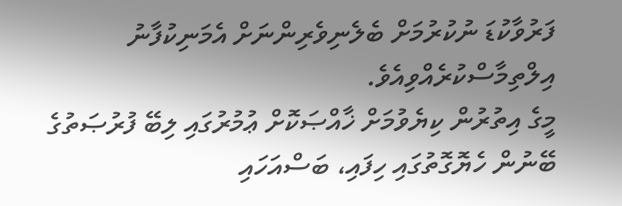ފަރުވާކުޑަ ނުކުރުމަށް ބެލެނިވެރިންނަށް އެމަނިކުފާނު އިލްތިމާސްކުރެއްވިއެވެ.
މީގެ އިތުރުން ކިޔެވުމަށް ޚާއްޞަކޮށް ޢުމުރުގައި ލިބޭ ފުރުޞަތުގެ ބޭނުން ހެޔޮގޮތުގައި ހިފައި، ބަސްއަހައި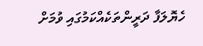ހެޔޮލަފާ ދަރީންތަކެއްކަމުގައި ވުމަށް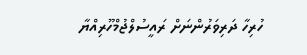ހުރިހާ ދަރިވަރުންނަށް ރައީސުލްޖުމްހޫރިއްޔާ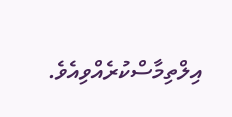އިލްތިމާސްކުރެއްވިއެވެ.